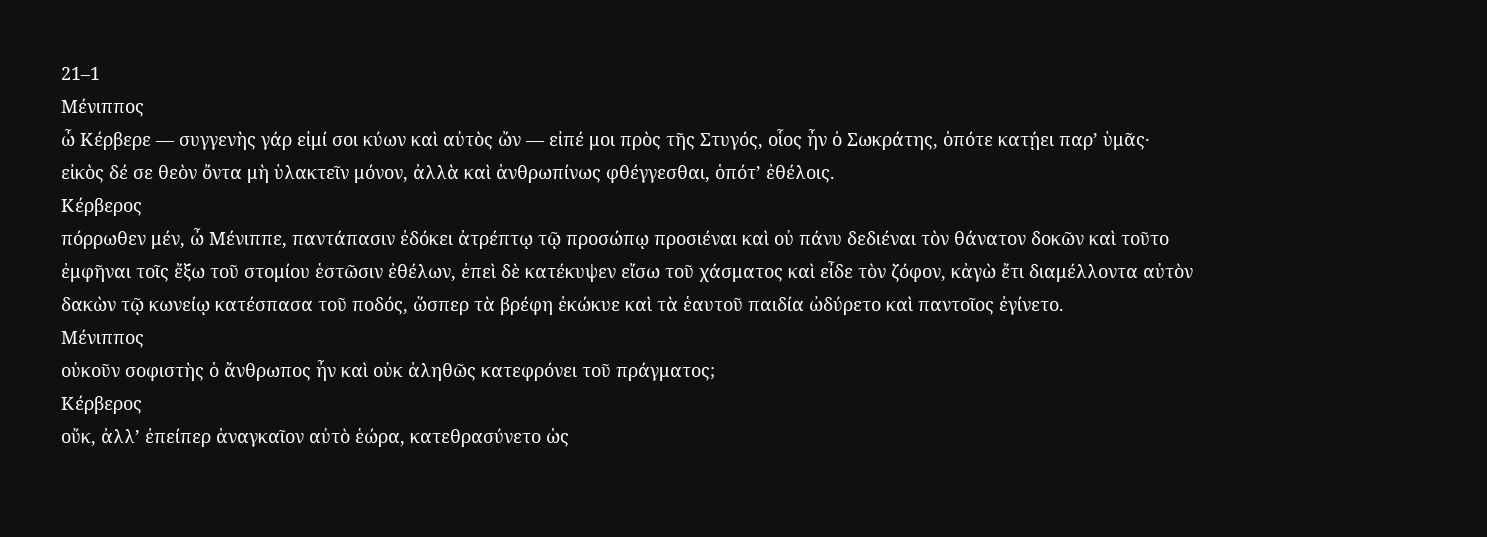21–1
Μένιππος
ὦ Κέρβερε — συγγενὴς γάρ εἰμί σοι κύων καὶ αὐτὸς ὤν — εἰπέ μοι πρὸς τῆς Στυγός, οἷος ἦν ὁ Σωκράτης, ὁπότε κατῄει παρʼ ὑμᾶς· εἰκὸς δέ σε θεὸν ὄντα μὴ ὑλακτεῖν μόνον, ἀλλὰ καὶ ἀνθρωπίνως φθέγγεσθαι, ὁπότʼ ἐθέλοις.
Κέρβερος
πόρρωθεν μέν, ὦ Μένιππε, παντάπασιν ἐδόκει ἀτρέπτῳ τῷ προσώπῳ προσιέναι καὶ οὐ πάνυ δεδιέναι τὸν θάνατον δοκῶν καὶ τοῦτο ἐμφῆναι τοῖς ἔξω τοῦ στομίου ἑστῶσιν ἐθέλων, ἐπεὶ δὲ κατέκυψεν εἴσω τοῦ χάσματος καὶ εἶδε τὸν ζόφον, κἀγὼ ἔτι διαμέλλοντα αὐτὸν δακὼν τῷ κωνείῳ κατέσπασα τοῦ ποδός, ὥσπερ τὰ βρέφη ἐκώκυε καὶ τὰ ἑαυτοῦ παιδία ὠδύρετο καὶ παντοῖος ἐγίνετο.
Μένιππος
οὐκοῦν σοφιστὴς ὁ ἄνθρωπος ἦν καὶ οὐκ ἀληθῶς κατεφρόνει τοῦ πράγματος;
Κέρβερος
οὔκ, ἀλλʼ ἐπείπερ ἀναγκαῖον αὐτὸ ἑώρα, κατεθρασύνετο ὡς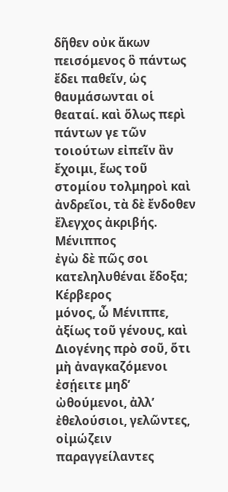δῆθεν οὐκ ἄκων πεισόμενος ὃ πάντως ἔδει παθεῖν, ὡς θαυμάσωνται οἱ θεαταί. καὶ ὅλως περὶ πάντων γε τῶν τοιούτων εἰπεῖν ἂν ἔχοιμι, ἕως τοῦ στομίου τολμηροὶ καὶ ἀνδρεῖοι, τὰ δὲ ἔνδοθεν ἔλεγχος ἀκριβής.
Μένιππος
ἐγὼ δὲ πῶς σοι κατεληλυθέναι ἔδοξα;
Κέρβερος
μόνος, ὦ Μένιππε, ἀξίως τοῦ γένους, καὶ Διογένης πρὸ σοῦ, ὅτι μὴ ἀναγκαζόμενοι ἐσῄειτε μηδʼ ὠθούμενοι, ἀλλʼ ἐθελούσιοι, γελῶντες, οἰμώζειν παραγγείλαντες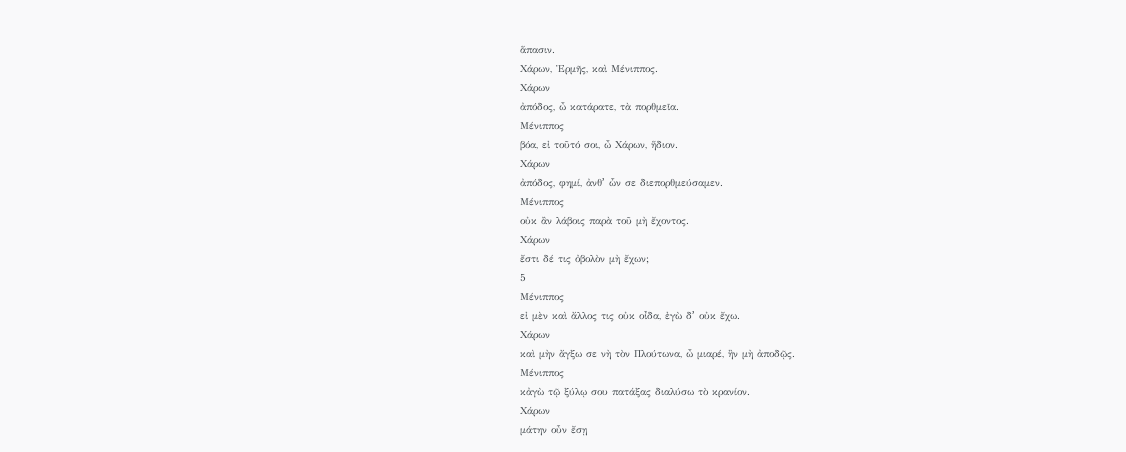ἅπασιν.
Χάρων, Ἑρμῆς, καὶ Μένιππος.
Χάρων
ἀπόδος, ὦ κατάρατε, τὰ πορθμεῖα.
Μένιππος
βόα, εἰ τοῦτό σοι, ὦ Χάρων, ἥδιον.
Χάρων
ἀπόδος, φημί, ἀνθʼ ὧν σε διεπορθμεύσαμεν.
Μένιππος
οὐκ ἂν λάβοις παρὰ τοῦ μὴ ἔχοντος.
Χάρων
ἔστι δέ τις ὀβολὸν μὴ ἔχων;
5
Μένιππος
εἰ μὲν καὶ ἄλλος τις οὐκ οἶδα, ἐγὼ δʼ οὐκ ἔχω.
Χάρων
καὶ μὴν ἄγξω σε νὴ τὸν Πλούτωνα, ὦ μιαρέ, ἢν μὴ ἀποδῷς.
Μένιππος
κἀγὼ τῷ ξύλῳ σου πατάξας διαλύσω τὸ κρανίον.
Χάρων
μάτην οὖν ἔσῃ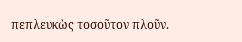πεπλευκὼς τοσοῦτον πλοῦν.